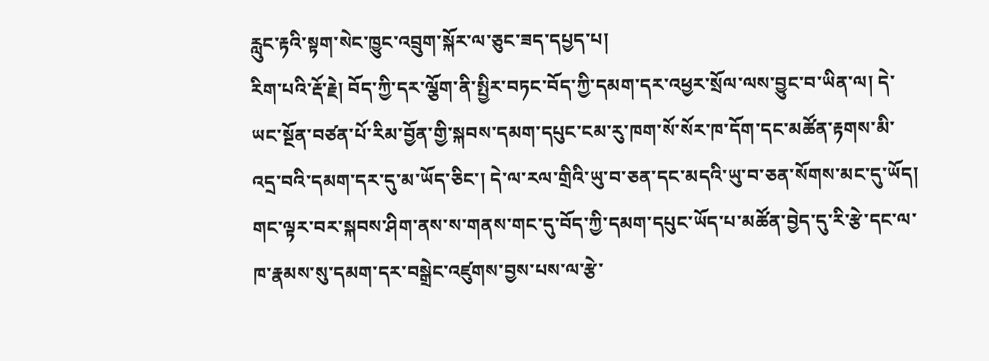རླུང་རྟའི་སྟག་སེང་ཁྱུང་འབྲུག་སྐོར་ལ་ཅུང་ཟད་དཔྱད་པ།
རིག་པའི་རྡོ་རྗེ། བོད་ཀྱི་དར་ལྕོག་ནི་སྤྱིར་བཏང་བོད་ཀྱི་དམག་དར་འཕྱར་སྲོལ་ལས་བྱུང་བ་ཡིན་ལ། དེ་ཡང་སྔོན་བཙན་པོ་རིམ་བྱོན་གྱི་སྐབས་དམག་དཔུང་ངམ་རུ་ཁག་སོ་སོར་ཁ་དོག་དང་མཚོན་རྟགས་མི་འདྲ་བའི་དམག་དར་དུ་མ་ཡོད་ཅིང་། དེ་ལ་རལ་གྲིའི་ཡུ་བ་ཅན་དང་མདའི་ཡུ་བ་ཅན་སོགས་མང་དུ་ཡོད། གང་ལྟར་བར་སྐབས་ཤིག་ནས་ས་གནས་གང་དུ་བོད་ཀྱི་དམག་དཔུང་ཡོད་པ་མཚོན་བྱེད་དུ་རི་རྩེ་དང་ལ་ཁ་རྣམས་སུ་དམག་དར་བསྒྲེང་འཛུགས་བྱས་པས་ལ་རྩེ་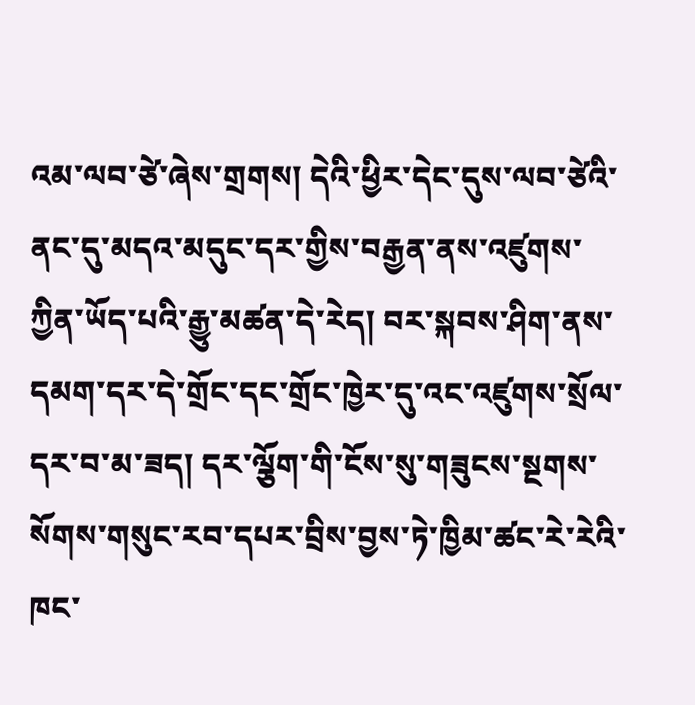འམ་ལབ་ཙེ་ཞེས་གྲགས། དེའི་ཕྱིར་དེང་དུས་ལབ་ཙེའི་ནང་དུ་མདའ་མདུང་དར་གྱིས་བརྒྱན་ནས་འཛུགས་ཀྱིན་ཡོད་པའི་རྒྱུ་མཚན་དེ་རེད། བར་སྐབས་ཤིག་ནས་དམག་དར་དེ་གྲོང་དང་གྲོང་ཁྱེར་དུ་འང་འཛུགས་སྲོལ་དར་བ་མ་ཟད། དར་ལྕོག་གི་ངོས་སུ་གཟུངས་སྔགས་སོགས་གསུང་རབ་དཔར་བྲིས་བྱས་ཏེ་ཁྱིམ་ཚང་རེ་རེའི་ཁང་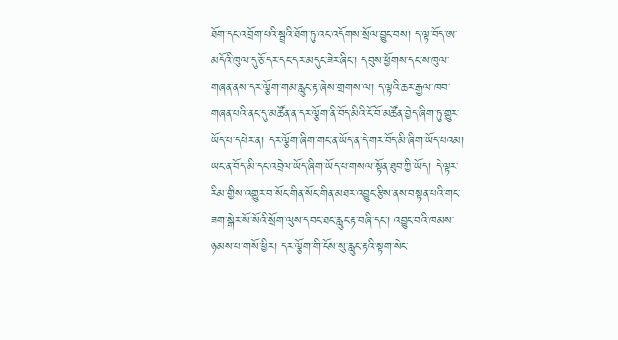ཐོག་དང་འབྲོག་པའི་སྦྲའི་ཐོག་ཏུ་འང་འདོགས་སྲོལ་བྱུང་བས། ད་ལྟ་བོད་ཨ་མདོའི་ཁུལ་དུ་ཅོ་དར་དང་དར་མདུང་ཟེར་ཞིང་། དབུས་ཕྱོགས་དང་ས་ཁུལ་གཞན་ནས་དར་ལྕོག་གམ་རླུང་རྟ་ཞེས་གྲགས་ལ། ད་ལྟའི་ཆར་རྒྱལ་ཁབ་གཞན་པའི་ནང་དུ་མཚོན་ན་དར་ལྕོག་ནི་བོད་མིའི་ངོ་བོ་མཚོན་བྱེད་ཞིག་ཏུ་གྱུར་ཡོད་པ་དཔེར་ན། དར་ལྕོག་ཞིག་གང་ན་ཡོད་ན་དེ་གར་བོད་མི་ཞིག་ཡོད་པའམ། ཡང་ན་བོད་མི་དང་འབྲེལ་ཡོད་ཞིག་ཡོད་པ་གསལ་སྟོན་ཐུབ་ཀྱི་ཡོད། དེ་ལྟར་རིམ་གྱིས་འགྱུར་བ་སོང་གིན་སོང་གིན་མཐར་འབྱུང་རྩིས་ནས་བསྟན་པའི་གང་ཟག་སྒེར་སོ་སོའི་སྲོག་ལུས་དབང་ཐང་རླུང་རྟ་བཞི་དང་། འབྱུང་བའི་ཁམས་ཉམས་པ་གསོ་ཕྱིར། དར་ལྕོག་གི་ངོས་སུ་རླུང་རྟའི་སྟག་སེང་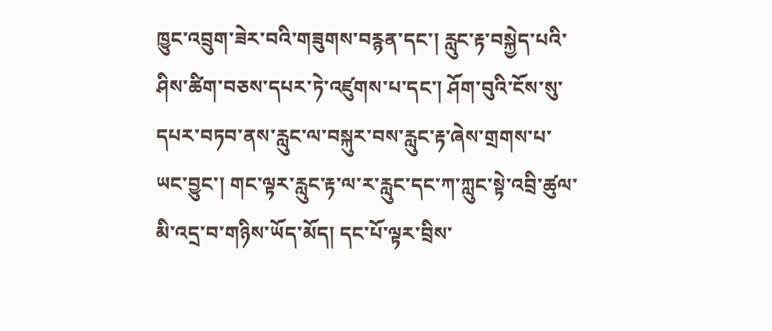ཁྱུང་འབྲུག་ཟེར་བའི་གཟུགས་བརྙན་དང་། རླུང་རྟ་བསྐྱེད་པའི་ཤིས་ཚིག་བཅས་དཔར་ཏེ་འཛུགས་པ་དང་། ཤོག་བུའི་ངོས་སུ་དཔར་བཏབ་ནས་རླུང་ལ་བསྐུར་བས་རླུང་རྟ་ཞེས་གྲགས་པ་ཡང་བྱུང་། གང་ལྟར་རླུང་རྟ་ལ་ར་རླུང་དང་ཀ་ཀླུང་སྟེ་འབྲི་ཚུལ་མི་འདྲ་བ་གཉིས་ཡོད་མོད། དང་པོ་ལྟར་བྲིས་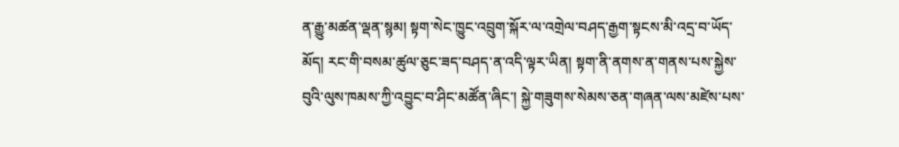ན་རྒྱུ་མཚན་ལྡན་སྙམ། སྟག་སེང་ཁྱུང་འབྲུག་སྐོར་ལ་འགྲེལ་བཤད་རྒྱག་སྟངས་མི་འདྲ་བ་ཡོད་མོད། རང་གི་བསམ་ཚུལ་ཅུང་ཟད་བཤད་ན་འདི་ལྟར་ཡིན། སྟག་ནི་ནགས་ན་གནས་པས་སྐྱེས་བུའི་ལུས་ཁམས་ཀྱི་འབྱུང་བ་ཤིང་མཚོན་ཞིང་། སྐྱེ་གཟུགས་སེམས་ཅན་གཞན་ལས་མཛེས་པས་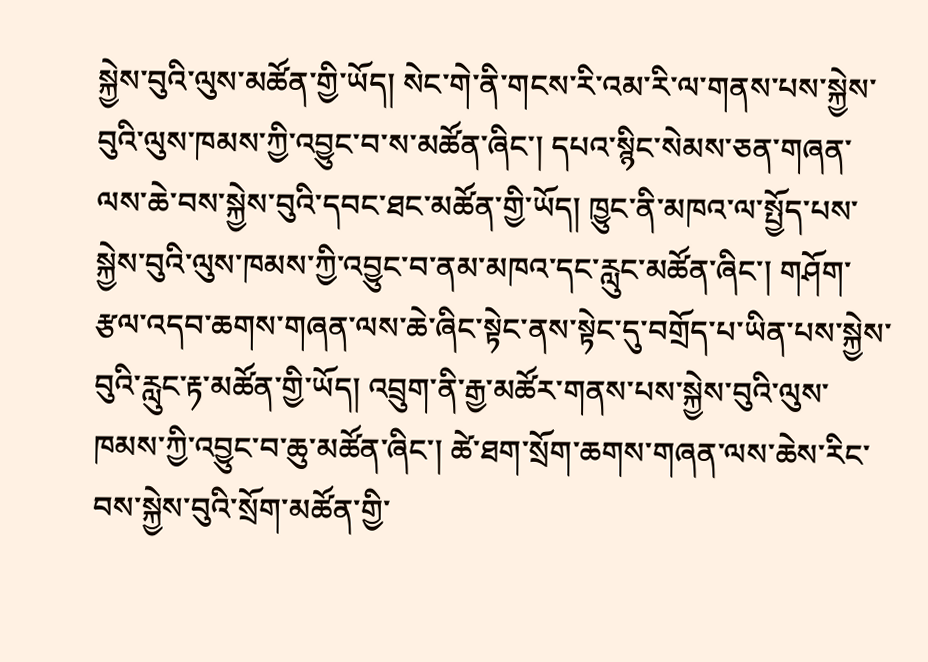སྐྱེས་བུའི་ལུས་མཚོན་གྱི་ཡོད། སེང་གེ་ནི་གངས་རི་འམ་རི་ལ་གནས་པས་སྐྱེས་བུའི་ལུས་ཁམས་ཀྱི་འབྱུང་བ་ས་མཚོན་ཞིང་། དཔའ་སྙིང་སེམས་ཅན་གཞན་ལས་ཆེ་བས་སྐྱེས་བུའི་དབང་ཐང་མཚོན་གྱི་ཡོད། ཁྱུང་ནི་མཁའ་ལ་སྤྱོད་པས་སྐྱེས་བུའི་ལུས་ཁམས་ཀྱི་འབྱུང་བ་ནམ་མཁའ་དང་རླུང་མཚོན་ཞིང་། གཤོག་རྩལ་འདབ་ཆགས་གཞན་ལས་ཆེ་ཞིང་སྟེང་ནས་སྟེང་དུ་བགྲོད་པ་ཡིན་པས་སྐྱེས་བུའི་རླུང་རྟ་མཚོན་གྱི་ཡོད། འབྲུག་ནི་རྒྱ་མཚོར་གནས་པས་སྐྱེས་བུའི་ལུས་ཁམས་ཀྱི་འབྱུང་བ་ཆུ་མཚོན་ཞིང་། ཚེ་ཐག་སྲོག་ཆགས་གཞན་ལས་ཆེས་རིང་བས་སྐྱེས་བུའི་སྲོག་མཚོན་གྱི་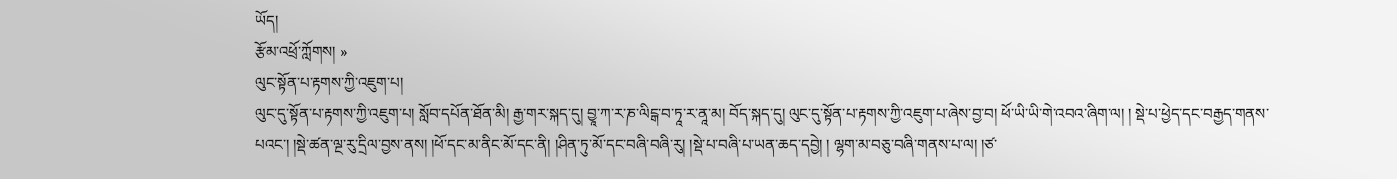ཡོད།
རྩོམ་འཕྲོ་ཀློགས། »
ལུང་སྟོན་པ་རྟགས་ཀྱི་འཇུག་པ།
ལུང་དུ་སྟོན་པ་རྟགས་ཀྱི་འཇུག་པ། སློབ་དཔོན་ཐོན་མི། རྒྱ་གར་སྐད་དུ། བྱཱ་ཀ་ར་ཎ་ལིངྒ་བ་ཏཱ་ར་ནཱ་མ། བོད་སྐད་དུ། ལུང་དུ་སྟོན་པ་རྟགས་ཀྱི་འཇུག་པ་ཞེས་བྱ་བ། ཕོ་ཡི་ཡི་གེ་འབའ་ཞིག་ལ། ། སྡེ་པ་ཕྱེད་དང་བརྒྱད་གནས་པའང་། །སྡེ་ཚན་ལྔ་རུ་དྲིལ་བྱས་ནས། །ཕོ་དང་མ་ནིང་མོ་དང་ནི། །ཤིན་ཏུ་མོ་དང་བཞི་བཞི་རུ། །སྡེ་པ་བཞི་པ་ཡན་ཆད་དབྱེ། ། ལྷག་མ་བཅུ་བཞི་གནས་པ་ལ། །ཙ་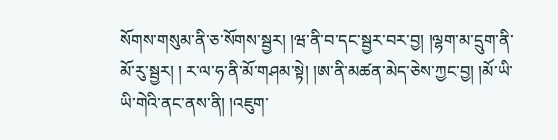སོགས་གསུམ་ནི་ཅ་སོགས་སྦྱར། །ཝ་ནི་བ་དང་སྦྱར་བར་བྱ། །ལྷག་མ་དྲུག་ནི་མོ་རུ་སྦྱར། ། ར་ལ་ཧ་ནི་མོ་གཤམ་སྟེ། །ཨ་ནི་མཚན་མེད་ཅེས་ཀྱང་བྱ། །མོ་ཡི་ཡི་གེའི་ནང་ནས་ནི། །འཇུག་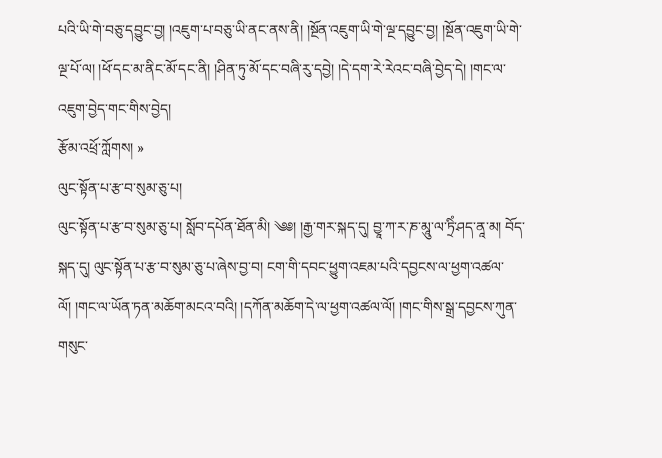པའི་ཡི་གེ་བཅུ་དབྱུང་བྱ། །འཇུག་པ་བཅུ་ཡི་ནང་ནས་ནི། །སྔོན་འཇུག་ཡི་གེ་ལྔ་དབྱུང་བྱ། །སྔོན་འཇུག་ཡི་གེ་ལྔ་པོ་ལ། །ཕོ་དང་མ་ནིང་མོ་དང་ནི། །ཤིན་ཏུ་མོ་དང་བཞི་རུ་དབྱེ། །དེ་དག་རེ་རེའང་བཞི་བྱེད་དེ། །གང་ལ་འཇུག་བྱེད་གང་གིས་བྱེད།
རྩོམ་འཕྲོ་ཀློགས། »
ལུང་སྟོན་པ་རྩ་བ་སུམ་ཅུ་པ།
ལུང་སྟོན་པ་རྩ་བ་སུམ་ཅུ་པ། སློབ་དཔོན་ཐོན་མི། ༄༅། །རྒྱ་གར་སྐད་དུ། བྱཱ་ཀ་ར་ཎ་མཱུ་ལ་ཏྲིཾ་ཤད་ནཱ་མ། བོད་སྐད་དུ། ལུང་སྟོན་པ་རྩ་བ་སུམ་ཅུ་པ་ཞེས་བྱ་བ། ངག་གི་དབང་ཕྱུག་འཇམ་པའི་དབྱངས་ལ་ཕྱག་འཚལ་ལོ། །གང་ལ་ཡོན་ཏན་མཆོག་མངའ་བའི། །དཀོན་མཆོག་དེ་ལ་ཕྱག་འཚལ་ལོ། །གང་གིས་སྒྲ་དབྱངས་ཀུན་གསུང་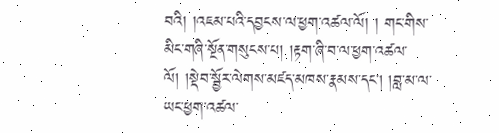བའི། །འཇམ་པའི་དབྱངས་ལ་ཕྱག་འཚལ་ལོ། ། གང་གིས་མིང་གཞི་སྔོན་གསུངས་པ། །རྟག་ཞི་བ་ལ་ཕྱག་འཚལ་ལོ། །སྡེབ་སྦྱོར་ལེགས་མཛད་མཁས་རྣམས་དང་། །བླ་མ་ལ་ཡང་ཕྱག་འཚལ་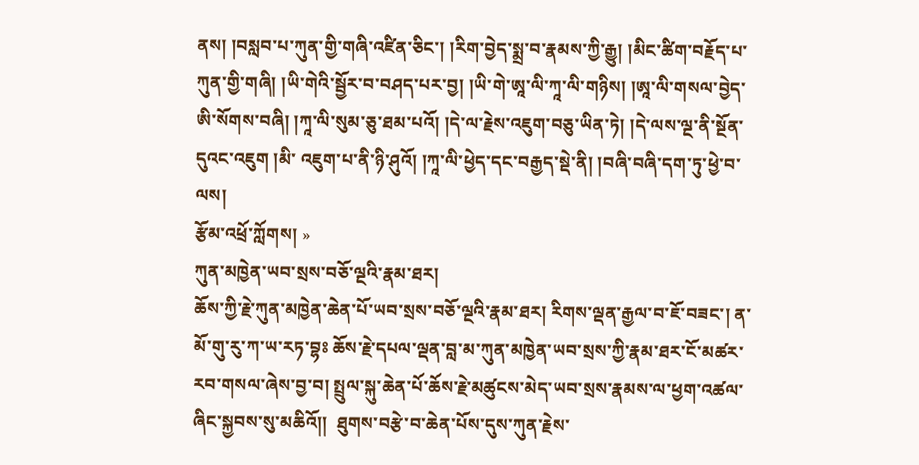ནས། །བསླབ་པ་ཀུན་གྱི་གཞི་འཛིན་ཅིང་། །རིག་བྱེད་སྨྲ་བ་རྣམས་ཀྱི་རྒྱུ། །མིང་ཚིག་བརྗོད་པ་ཀུན་གྱི་གཞི། །ཡི་གེའི་སྦྱོར་བ་བཤད་པར་བྱ། །ཡི་གེ་ཨཱ་ལི་ཀཱ་ལི་གཉིས། །ཨཱ་ལི་གསལ་བྱེད་ཨི་སོགས་བཞི། །ཀཱ་ལི་སུམ་ཅུ་ཐམ་པའོ། །དེ་ལ་རྗེས་འཇུག་བཅུ་ཡིན་ཏེ། །དེ་ལས་ལྔ་ནི་སྔོན་དུའང་འཇུག །མི་ འཇུག་པ་ནི་ཉི་ཤུའོ། །ཀཱ་ལི་ཕྱེད་དང་བརྒྱད་སྡེ་ནི། །བཞི་བཞི་དག་ཏུ་ཕྱེ་བ་ལས།
རྩོམ་འཕྲོ་ཀློགས། »
ཀུན་མཁྱེན་ཡབ་སྲས་བཅོ་ལྔའི་རྣམ་ཐར།
ཆོས་ཀྱི་རྗེ་ཀུན་མཁྱེན་ཆེན་པོ་ཡབ་སྲས་བཅོ་ལྔའི་རྣམ་ཐར། རིགས་ལྡན་རྒྱལ་བ་ཇོ་བཟང་། ན་མོ་གུ་རུ་ཀ་ཡ་རཏ་བྷཿ ཆོས་རྗེ་དཔལ་ལྡན་བླ་མ་ཀུན་མཁྱེན་ཡབ་སྲས་ཀྱི་རྣམ་ཐར་ངོ་མཚར་རབ་གསལ་ཞེས་བྱ་བ། སྤྲུལ་སྐུ་ཆེན་པོ་ཆོས་རྗེ་མཚུངས་མེད་ཡབ་སྲས་རྣམས་ལ་ཕྱག་འཚལ་ཞིང་སྐྱབས་སུ་མཆིའོ།།  ཐུགས་བརྩེ་བ་ཆེན་པོས་དུས་ཀུན་རྗེས་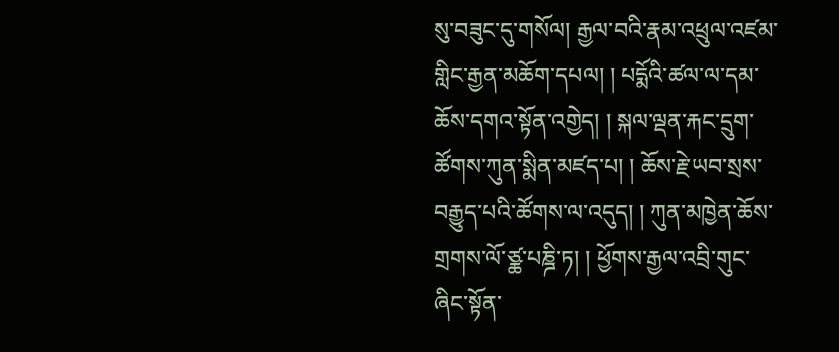སུ་བཟུང་དུ་གསོལ། རྒྱལ་བའི་རྣམ་འཕྲུལ་འཛམ་གླིང་རྒྱན་མཆོག་དཔལ། ། པདྨོའི་ཚལ་ལ་དམ་ཆོས་དགའ་སྟོན་འགྱེད། ། སྐལ་ལྡན་རྐང་དྲུག་ཚོགས་ཀུན་སྨིན་མཛད་པ། ། ཆོས་རྗེ་ཡབ་སྲས་བརྒྱུད་པའི་ཚོགས་ལ་འདུད། ། ཀུན་མཁྱེན་ཆོས་གྲགས་ལོ་ཙྪ་པཎྜི་ཏ། ། ཕྱོགས་རྒྱལ་འབྲི་གུང་ཞིང་སྟོན་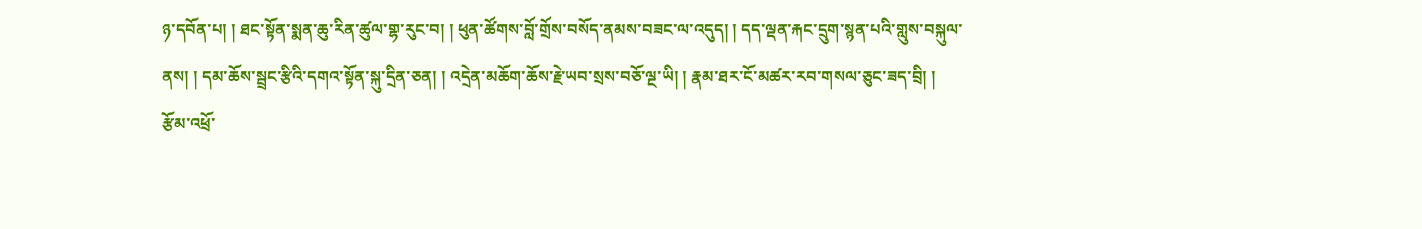ཉ་དབོན་པ། ། ཐང་སྟོན་སྨན་ཆུ་རིན་ཚུལ་གྷ་རུང་བ། ། ཕུན་ཚོགས་བློ་གྲོས་བསོད་ནམས་བཟང་ལ་འདུད། ། དད་ལྡན་རྐང་དྲུག་སྙན་པའི་གླུས་བསྐུལ་ནས། ། དམ་ཆོས་སྦྲང་རྩིའི་དགའ་སྟོན་སྐུ་དྲིན་ཅན། ། འདྲེན་མཆོག་ཆོས་རྗེ་ཡབ་སྲས་བཅོ་ལྔ་ཡི། ། རྣམ་ཐར་ངོ་མཚར་རབ་གསལ་ཅུང་ཟད་བྲི། །
རྩོམ་འཕྲོ་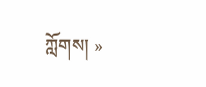ཀློགས། »